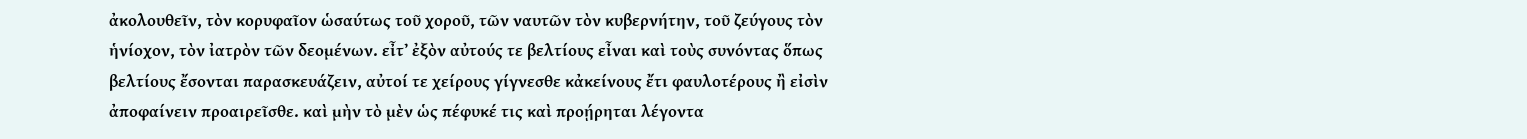ἀκολουθεῖν, τὸν κορυφαῖον ὡσαύτως τοῦ χοροῦ, τῶν ναυτῶν τὸν κυβερνήτην, τοῦ ζεύγους τὸν ἡνίοχον, τὸν ἰατρὸν τῶν δεομένων. εἶτʼ ἐξὸν αὐτούς τε βελτίους εἶναι καὶ τοὺς συνόντας ὅπως βελτίους ἔσονται παρασκευάζειν, αὐτοί τε χείρους γίγνεσθε κἀκείνους ἔτι φαυλοτέρους ἢ εἰσὶν ἀποφαίνειν προαιρεῖσθε. καὶ μὴν τὸ μὲν ὡς πέφυκέ τις καὶ προῄρηται λέγοντα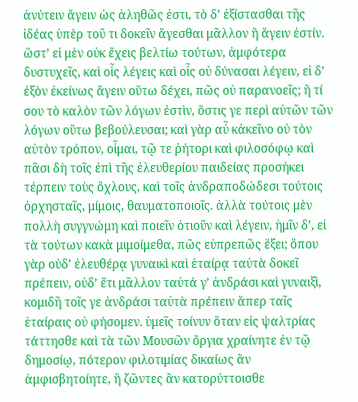ἀνύτειν ἄγειν ὡς ἀληθῶς ἐστι, τὸ δʼ ἐξίστασθαι τῆς ἰδέας ὑπὲρ τοῦ τι δοκεῖν ἄγεσθαι μᾶλλον ἢ ἄγειν ἐστίν. ὥστʼ εἰ μὲν οὐκ ἔχεις βελτίω τούτων, ἀμφότερα δυστυχεῖς, καὶ οἷς λέγεις καὶ οἷς οὐ δύνασαι λέγειν, εἰ δʼ ἐξὸν ἐκείνως ἄγειν οὕτω δέχει, πῶς οὐ παρανοεῖς; ἢ τί σου τὸ καλὸν τῶν λόγων ἐστὶν, ὅστις γε περὶ αὐτῶν τῶν λόγων οὕτω βεβούλευσαι; καὶ γὰρ αὖ κἀκεῖνο οὐ τὸν αὐτὸν τρόπον, οἶμαι, τῷ τε ῥήτορι καὶ φιλοσόφῳ καὶ πᾶσι δὴ τοῖς ἐπὶ τῆς ἐλευθερίου παιδείας προσήκει τέρπειν τοὺς ὄχλους, καὶ τοῖς ἀνδραποδώδεσι τούτοις ὀρχησταῖς, μίμοις, θαυματοποιοῖς. ἀλλὰ τούτοις μὲν πολλὴ συγγνώμη καὶ ποιεῖν ὁτιοῦν καὶ λέγειν, ἡμῖν δʼ, εἰ τὰ τούτων κακὰ μιμοίμεθα, πῶς εὐπρεπῶς ἕξει; ὅπου γὰρ οὐδʼ ἐλευθέρᾳ γυναικὶ καὶ ἑταίρᾳ ταὐτὰ δοκεῖ πρέπειν, οὐδʼ ἔτι μᾶλλον ταὐτά γʼ ἀνδράσι καὶ γυναιξὶ, κομιδῆ τοῖς γε ἀνδράσι ταὐτὰ πρέπειν ἅπερ ταῖς ἑταίραις οὐ φήσομεν. ὑμεῖς τοίνυν ὅταν εἰς ψαλτρίας τάττησθε καὶ τὰ τῶν Μουσῶν ὄργια χραίνητε ἐν τῷ δημοσίῳ, πότερον φιλοτιμίας δικαίως ἂν ἀμφισβητοίητε, ἢ ζῶντες ἂν κατορύττοισθε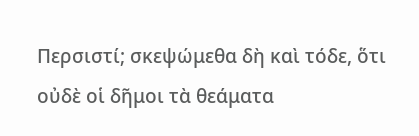Περσιστί; σκεψώμεθα δὴ καὶ τόδε, ὅτι οὐδὲ οἱ δῆμοι τὰ θεάματα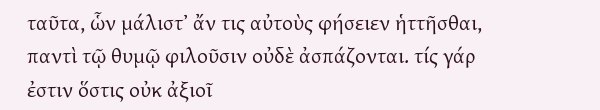ταῦτα, ὧν μάλιστʼ ἄν τις αὐτοὺς φήσειεν ἡττῆσθαι, παντὶ τῷ θυμῷ φιλοῦσιν οὐδὲ ἀσπάζονται. τίς γάρ ἐστιν ὅστις οὐκ ἀξιοῖ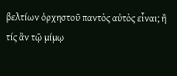βελτίων ὀρχηστοῦ παντὸς αὐτὸς εἶναι; ἢ τίς ἂν τῷ μίμῳ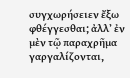συγχωρήσειεν ἔξω φθέγγεσθαι; ἀλλʼ ἐν μὲν τῷ παραχρῆμα γαργαλίζονται,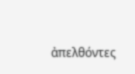ἀπελθόντες